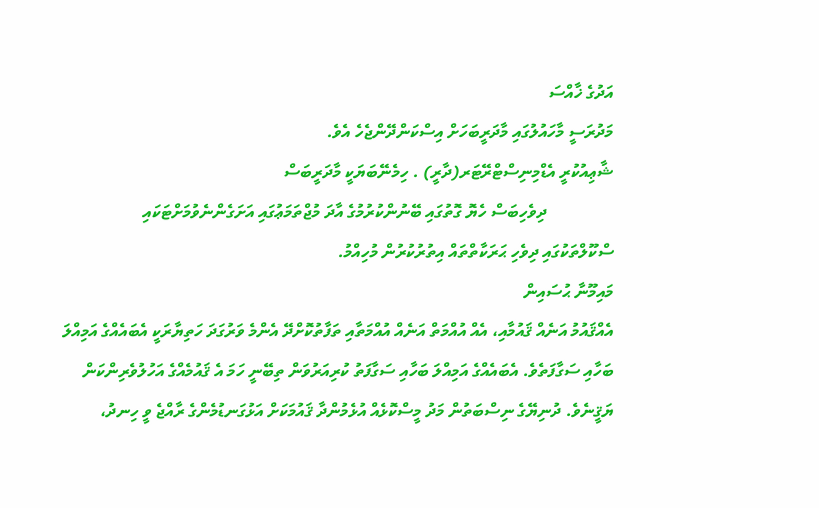އަދުގެ ޚާއްސަ
މަދުރަސީ މާހައުލުގައި މާދަރީބަހަށް އިސްކަންދޭންޖެހެ އެވެ.
ޝާޢިއުކުރީ އެޑްމިނިސްޓްރޭޓަރ(ދާރީ) . ހިމެނޭބަޔަކީ މާދަރީބަސް
                ދިވެހިބަސް ހެޔޮ ގޮތުގައި ބޭނުންކުރުމުގެ އާދަ މުޖްތަމަޢުގައި އަށަގެންނެވުމަށްޓަކައި
ސްކޫލްތަކުގައި ދިވެހި ޙަރަކާތްތައް އިތުރުކުރުން މުހިއްމު.
މައިމޫނާ ޙުސައިން
އެއްޤައުމު އަނެއް ޤައުމާއި، އެއް އުއްމަތް އަނެއް އުއްމަތާއި ތަފާތުކޮށްދޭ އެންމެ ވަރުގަދަ ހަތިޔާރަކީ އެބައެއްގެ އަމިއްލަ ބަހާއި ސަގާފަތެވެ. އެބައެއްގެ އަމިއްލަ ބަހާއި ސަގާފަތު ކުރިއަރުވަން ތިބޭނީ ހަމަ އެ ޤައުމެއްގެ އަހުލުވެރިންކަން ޔަޤީނެވެ. ދުނިޔޭގެ ނިސްބަތުން މަދު މީސްކޮޅެއް އުޅެމުންދާ ޤައުމަކަށް އަޅުގަނޑުމެންގެ ރާއްޖެ ވީ ހިނދު،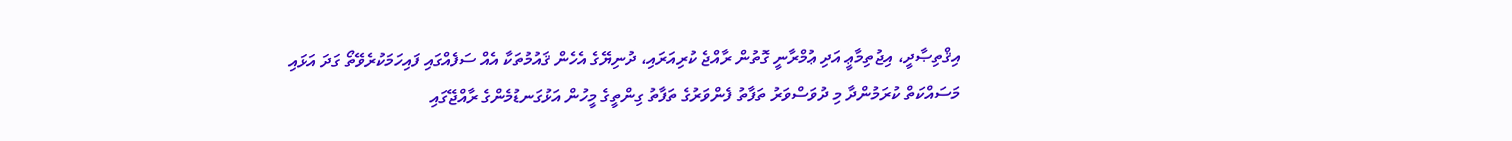އިޤްތިޞާދީ، އިޖުތިމާޢީ އަދި ޢުމްރާނީ ގޮތުން ރާއްޖެ ކުރިއަރައި، ދުނިޔޭގެ އެހެން ޤައުމުތަކާ އެއް ސަފެއްގައި ފައިހަމަކުރެވޭތޯ ގަދަ އަޅައި މަސައްކަތް ކުރަމުންދާ މި ދުވަސްވަރު ތަފާތު ފެންވަރުގެ ތަފާތު ގިންތީގެ މީހުން އަޅުގަނޑުމެންގެ ރާއްޖޭގައި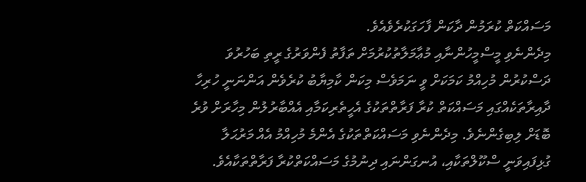މަސައްކަތް ކުރަމުން ދާކަން ފާހަގަކުރެވެއެވެ.
މިދެންނެވި މީސްމީހުންނާއި މުޢާމަލާތުކުރުމަށް ތަފާތު ފެންވަރުގެ ރީތި ބަހުރުވަ ދަސްކުރުން މުހިއްމު ކަމަކަށް ވީ ނަމަވެސް މިކަން ކާމިޔާބު ކުރެވެން އަންނަނީ ހުރިހާ ދާއިރާތަކެއްގައި މަސައްކަތް ކުރާ ފަރާތްތަކުގެ އެހީތެރިކަމާއި އެއްބާރުލުން މިހާރަށް ވުރެ ބޮޑަށް ލިބިގެންނެވެ. މިދެންނެވި މަސައްކަތްތަކުގެ އެންމެ މުހިއްމު އެއް މަރުޙަލާ ގުޅިފައިވަނީ ސްކޫލްތަކާއި، އުނގަންނައި ދިނުމުގެ މަސައްކަތްކުރާ ފަރާތްތަކާއެވެ.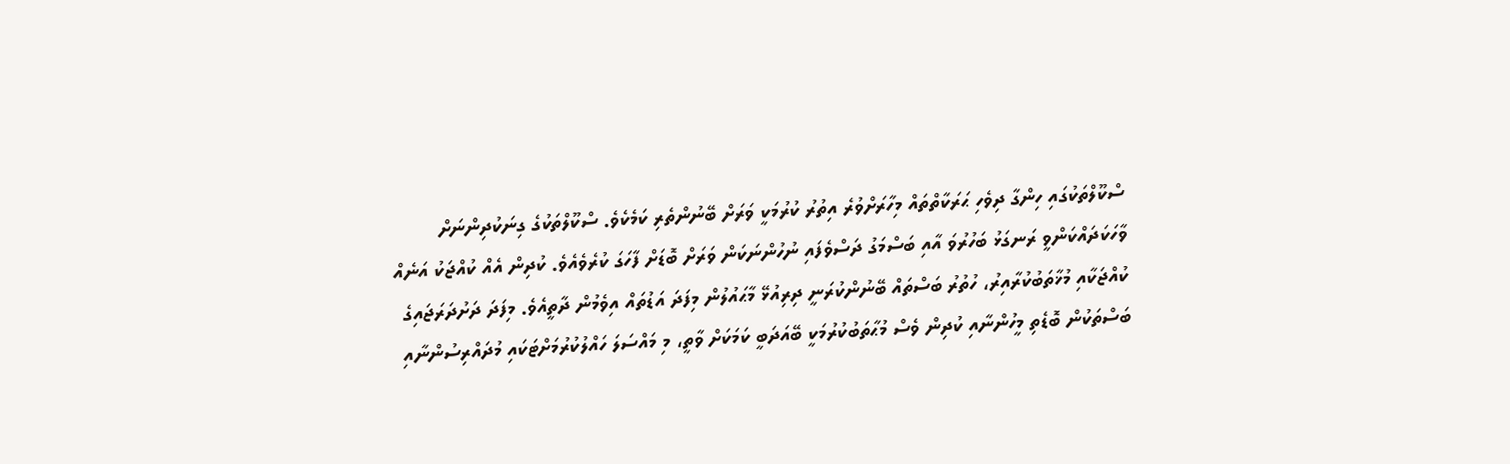ސްކޫލްތަކުގައި ހިންގާ ދިވެހި ޙަރަކާތްތައް މިހާރަށްވުރެ އިތުރު ކުރުމަކީ ވަރަށް ބޭނުންތެރި ކަމެކެވެ. ސްކޫލްތަކުގެ ގިނަކުދިންނަށް ވާހަކަދައްކަންވީ ރަނގަޅު ބަހުރުވަ އާއި ބަސްމަގު ދަސްވެފައި ނުހުންނަކަން ވަރަށް ބޮޑަށް ފާހަގަ ކުރެވެއެވެ. ކުދިން އެއް ކުއްޖަކު އަނެއް ކުއްޖަކާއި މުޚާތަބުކުރާއިރު، ހުތުރު ބަސްތައް ބޭނުންކުރަނީ ދިރިއުޅޭ މާޙައުލުން މިފަދަ އަޑުތައް އިވެމުން ދާތީއެވެ. މިފަދަ ދަށުދަރަޖައިގެ ބަސްތަކުން ބޮޑެތި މީހުންނާއި ކުދިން ވެސް މުޙާތަބުކުރުމަކީ ބޭއަދަބީ ކަމަކަށް ވާތީ، މި މައްސަލަ ހައްލުކުރުމަށްޓަކައި މުދައްރިސުންނާއި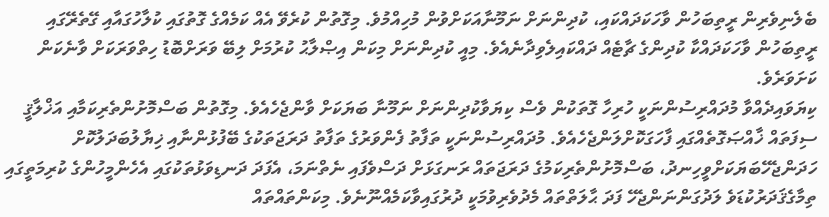ބެލެނިވެރިން ރީތިބަހުން ވާހަކަދައްކައި، ކުދިންނަށް ނަމޫނާއަކަށްވުން މުހިއްމުވެ. މިގޮތުން ކުރެވޭ އެއް ކަމެއްގެ ގޮތުގައި ކުލާހުގައާއި ގޭތެރޭގައި ރީތިބަހުން ވާހަކަދައްކާ ކުދިންގެ ޗާޓެއް ދައްކައިލެވިދާނެއެވެ. މިއީ ކުދިންނަށް މިކަން އިޞްލާޙު ކުރުމަށް ލިބޭ ވަރަށްބޮޑު ހިތްވަރަކަށް ވާނެކަން ކަށަވަރެވެ.
ކިޔަވައިދެއްވާ މުދައްރިސުންނަކީ ހުރިހާ ގޮތަކުން ވެސް ކިޔަވާކުދިންނަށް ނަމޫނާ ބަޔަކަށް ވާންޖެހެއެވެ. މިގޮތުން ބަސްމޮށުންތެރިކަމާއި އަޚްލާޤީ ސިފަތައް ޚާއްޞަގޮތެއްގައި ފާހަގަކޮށްލަންޖެހެއެވެ. މުދައްރިސުންނަކީ ތަފާތު ފެންވަރުގެ ތަފާތު ދަރަޖަތަކުގެ ބޭފުޅުންނާއި ޚިޔާލުބަދަލުކޮށް ހަދަންޖެހޭބަޔަކަށްވީހިނދު، ބަސްމޮށުންތެރިކަމުގެ ދަރަޖަތައް ރަނގަޅަށް ދަސްވެފައި ނެތްނަމަ، އެފަދަ ދަނޑިވަޅުތަކުގައި އެހެންމީހުންގެ ކުރިމަތީގައި ތިމާގެޤަދަރުކުޑަވެ ލަދުގަންނަންޖެހޭ ފަދަ ޙާލަތްތައް މެދުވެރިވުމަކީ ދުރުގައިވާކަމެއްނޫނެވެ. މިކަންތައްތައް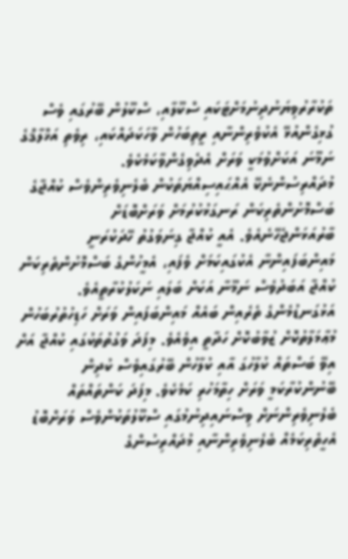ތަކުރާރުވިޔަނުދިނުމަށްޓަކައި ސްކޫލާއި، ސްކޫލުން ބޭރުގައި ވެސް ގުޅިގެންއުޅޭ އެކުވެރިންނާއި ރީތިބަހުން ވާހަކަދައްކައި، ރިވެތި އަޚްލާޤްގެ ނަމޫނަ އަކަށްވުމަކީ ވަރަށް އެދެވިގެންވާކަމެކެވެ.
މުދައްރިސުންނެކޭ އެއްޙައިސިއްޔަތަކުން ބެލެނިވެރިންވެސް ކުއްޖާގެ ބަސްމޮށުންތެރިކަން ރަނގަޅުކުރުމަށް ވަރަށްބޮޑަށް ބާރުއަޅަންޖެހޭނެއެވެ. އެއީ ކުއްޖާ ގިނަވަގުތު ހޭދަކުރަނީ މައިންބަފައިންނާ އެކުގައިކަމަށް ވެފައި، އެމީހުންގެ ބަސްމޮށުންތެރިކަން ކުއްޖާ އަބަދުވެސް ނަމޫނާ އަކަށް ބަލައި ނަކަލުކުރާތީއެވެ. އަޅުގަނޑުމެންގެ ތެރެއިން ބައެއް މައިންބަފައިން ވަރަށް ހަޑިހުތުރުބަހުން މުޢާމަލާތުކޮށް ޒުވާބުކޮށް ހަދާތީ އިވެއެވެ. މިފަދަ ވަގުތުތަކުގައި ކުއްޖާ އަށް އިވޭ ބަސްތައް ކުލާހުގަ އާއި ކުލާހުން ބޭރުގައިވެސް ކުދިން ބޭނުންކުރާކަމީ ވަރަށް ހިތާމަހުރި ކަމެކެވެ. މިފަދަ ކަންތައްތައް ބެލެނިވެރިންނަށް ވިސްނައިދިނުމުގައި ސްކޫލުތަކުންވެސް ވަރަށްބޮޑު އެހީތެރިކަމެއް ބެލެނިވެރިންނާއި މުދައްރިސުންގެ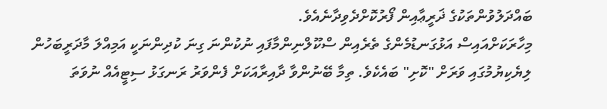ބައްދަލުވުންތަކުގެ ޛަރީޢާއިން ފޯރުކޮށްދެވިދާނެއެވެ.
މިހާރަކަށްއައިސް އަޅުގަނޑުމެންގެ ތެރެއިން ސްކޫލްނިންމާފައި ނުކުންނަ ގިނަ ކުދިންނަކީ އަމިއްލަ މާދަރީބަހުން ލިޔެކިޔުމުގައި ވަރަށް "ކޮށި" ބައެކެވެ. ތިމާ ބޭނުންވާ ދާއިރާއަކަށް ފެންވަރު ރަނގަޅު ސިޓީއެއް ނުވަތަ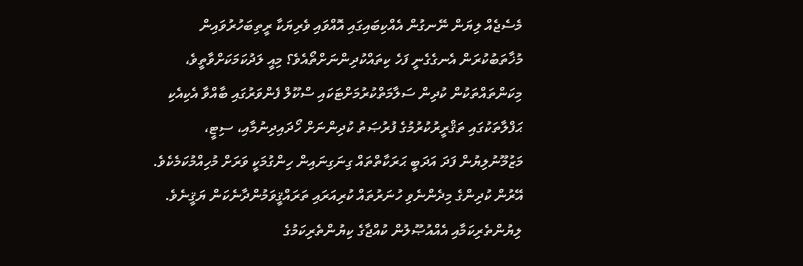މެސެޖެއް ލިޔަން ނޭނގުން އެއްކިބައިގައި އޮއްވައި ވެރިޔަކާ ރީތިބަހުރުވައިން މުޚާތަބުކުރަން އެނގެގެނީ ފަހެ ކިތައްކުދިންނަށްތޯއެވެ؟ މިއީ ލަދުކަމަކަށްވާތީވެ، މިކަންތައްތަކުން ކުދިން ސަލާމަތްކުރުމަށްޓަކައި ސްކޫލް ފެންވަރުގައި ބާއްވާ އެކިއެކި ޙަފްލާތަކުގައި ތަޤްރީރުކުރުމުގެ ފުރުޞަތު ކުދިންނަށް ހޯދައިދިނުމާއި، ސިޓީ، މަޒުމޫނުލިޔުން ފަދަ އަދަބީ ޙަރަކާތްތައް ގިނަގިނައިން ހިންގުމަކީ ވަރަށް މުހިއްމުކަމެކެވެ. އޭރުން ކުދިންގެ މިދެންނެވި ހުނަރުތައް ކުރިއަރައި ތަރައްޤީވަމުންދާނެކަން ޔަޤީނެވެ.
ލިޔުންތެރިކަމާއި އެއްއުޞޫލުން ކުއްޖާގެ ކިޔުންތެރިކަމުގެ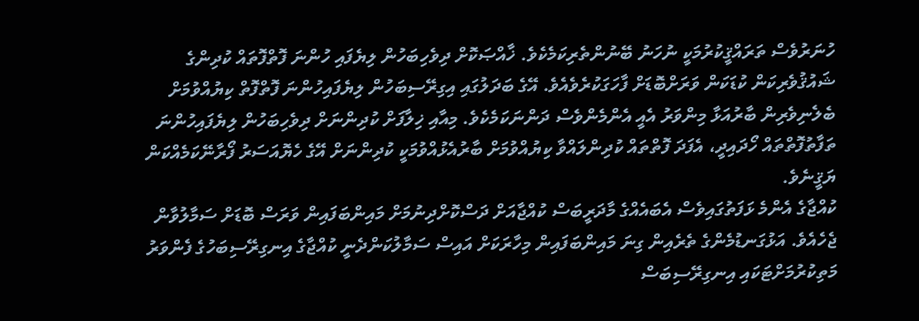ހުނަރުވެސް ތަރައްޤީކުރުމަކީ ނުހަނު ބޭނުންތެރިކަމެކެވެ. ޚާއްޞަކޮށް ދިވެހިބަހުން ލިޔެފައި ހުންނަ ފޮތްފޮތައް ކުދިންގެ ޝައުޤުވެރިކަން ކުޑަކަން ވަރަށްބޮޑަށް ފާހަގަކުރެވެއެވެ. އޭގެ ބަދަލުގައި އިގިރޭސިބަހުން ލިޔެފައިހުންނަ ފޮތްފޮތް ކިޔުއްވުމަށް ބެލެނިވެރިން ބާރުއަޅާ މިންވަރު އެއީ އެންމެންވެސް ދަންނަކަމެކެވެ. މިއާއި ޚިލާފަށް ކުދިންނަށް ދިވެހިބަހުން ލިޔެފައިހުންނަ ތަފާތުފޮތްތައް ހޯދައިދީ، އެފަދަ ފޮތްތައް ކުދިންލައްވާ ކިޔުއްވުމަށް ބާރުއެޅުއްވުމަކީ ކުދިންނަށް އޭގެ ހެޔޮއަސަރު ފޯރާނޭކަމެއްކަން ޔަޤީނެވެ.
ކުއްޖާގެ އެންމެ ޅަފަތުގައިވެސް އެބައެއްގެ މާދަރީބަސް ކުއްޖާއަށް ދަސްކޮށްދިނުމަށް މައިންބަފައިން ވަރަސް ބޮޑަށް ސަމާލުވާން ޖެހެއެވެ. އަޅުގަނޑުމެންގެ ތެރެއިން ގިނަ މައިންބަފައިން މިހާރަކަށް އައިސް ސަމާލުކަންދެނީ ކުއްޖާގެ އިނގިރޭސިބަހުގެ ފެންވަރު މަތިކުރުމަށްޓަކައި އިނގިރޭސިބަސް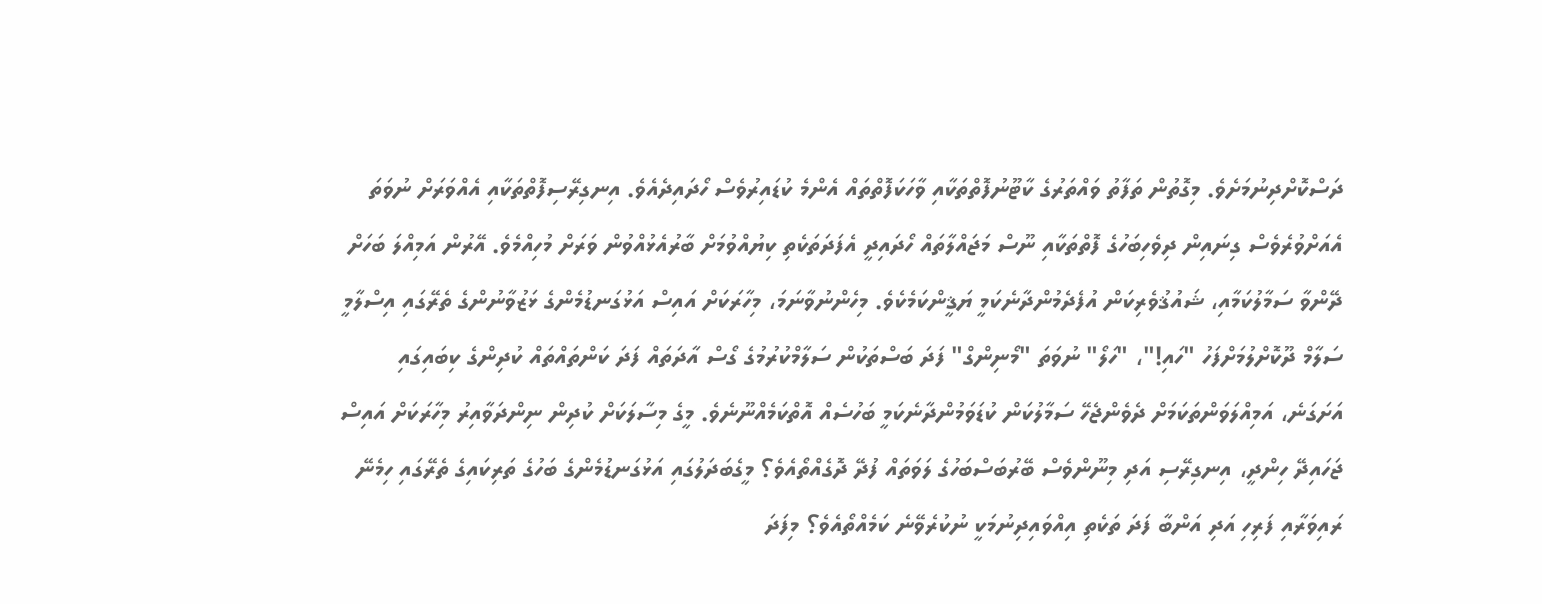ދަސްކޮށްދިނުމަށެވެ. މިގޮތުން ތަފާތު ވައްތަރުގެ ކާޓޫނުފޮތްތަކާއި ވާހަކަފޮތްތައް އެންމެ ކުޑައިރުވެސް ހޯދައިދެއެވެ. އިނގިރޭސިފޮތްތަކާއި އެއްވަރަށް ނުވަތަ އެއަށްވުރެވެސް ގިނައިން ދިވެހިބަހުގެ ފޮތްތަކާއި ނޫސް މަޖައްލާތައް ހޯދައިދީ އެފަދަތަކެތި ކިޔުއްވުމަށް ބާރުއެޅުއްވުން ވަރަށް މުހިއްމެވެ. އޭރުން އަމިއްލަ ބަހަށް ދޭންވާ ސަމާލުކަމާއި، ޝައުޤުވެރިކަން އުފެދެމުންދާނެކަމީ ޔަޤީންކަމެކެވެ. މިހެންނުވާނަމަ، މިހާރަކަށް އައިސް އަޅުގަނޑުމެންގެ ޅަޒުވާނުންގެ ތެރޭގައި އިސްލާމީ ސަލާމް ދޫކޮށްލުމަށްފަހު "ހައި!"، "ހަލޯ" ނުވަތަ "މޯނިންގް" ފަދަ ބަސްތަކުން ސަލާމްކުރުމުގެ ގޯސް އާދަތައް ފަދަ ކަންތައްތައް ކުދިންގެ ކިބައިގައި އަށަގަނެ، އަމިއްލަވަންތަކަމަށް ދެވެންޖެހޭ ސަމާލުކަން ކުޑަވަމުންދާނެކަމީ ބަހުސެއް އޮތްކަމެއްނޫނެވެ. މީގެ މިސާލަކަށް ކުދިން ނިންދަވާއިރު މިހާރަކަށް އައިސް ޖަހައިދޭ ހިންދީ، އިނގިރޭސި އަދި މިނޫންވެސް ބޭރުބަސްބަހުގެ ލަވަތައް ފުދޭ ދޮގެއްތޯއެވެ؟ މީގެބަދަލުގައި އަޅުގަނޑުމެންގެ ބަހުގެ ތަރިކައިގެ ތެރޭގައި ހިމެނޭ ރައިވަރާއި ފަރިހި އަދި އަންބާ ފަދަ ތަކެތި އިއްވައިދިނުމަކީ ނުކުރެވޭނެ ކަމެއްތޯއެވެ؟ މިފަދަ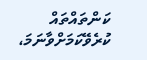ކަންތައްތައް ކުރެވޭކަމަށްވާނަމަ،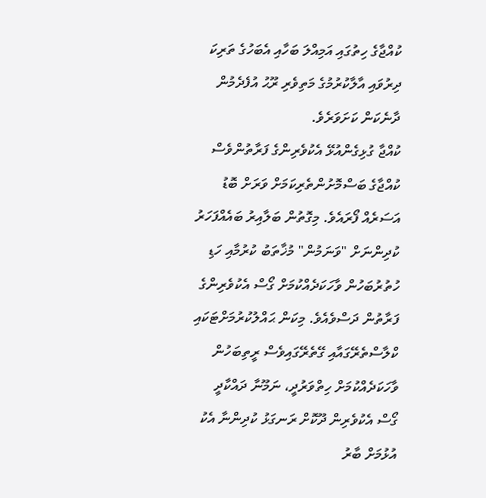ކުއްޖާގެ ހިތުގައި އަމިއްލަ ބަހާއި އެބަހުގެ ތަރިކަ ދިރުވައި އާލާކުރުމުގެ މަތިވެރި ރޫޙު އުފެދެމުން ދާނެކަން ކަށަވަރެވެ.
ކުއްޖާ ގުޅިގެންއުޅޭ އެކުވެރިންގެ ފަރާތުންވެސް ކުއްޖާގެ ބަސްމޮށުންތެރިކަމަށް ވަރަށް ބޮޑު އަސަރެއް ފޯރައެވެ. މިގޮތުން ބަލާއިރު ބައެއްފަހަރު ކުދިންނަށް "ވަނަމުން" މުޚާތަބު ކުރުމާއި ހަޑި ހުތުރުބަހުން ވާހަކަދެއްކުމަށް ގޯސް އެކުވެރިންގެ ފަރާތުން ދަސްވެއެވެ. މިކަން ޙައްލުކުރުމަށްޓަކައި ކްލާސްތެރޭގައާއި ގޭތެރޭގައިވެސް ރީތިބަހުން ވާހަކަދެއްކުމަށް ހިތްވަރުދީ، ނަމޫނާ ދައްކާދީ ގޯސް އެކުވެރިން ދޫކޮށް ރަނގަޅު ކުދިންނާ އެކު އުޅުމަށް ބާރު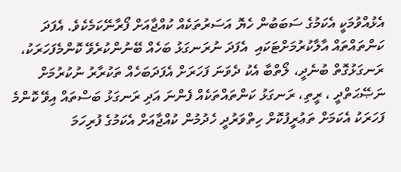އެޅުއްވުމަކީ އެކަމުގެ ސަބަބުން ހެޔޮ އަސަރުތަކެއް ކުއްޖާއަށް ފޯރާނޭކަމެކެވެ. އެފަދަ ކަންތައްތައް އާލާކުރުމަށްޓަކައި  އެފަދަ ނުރަނގަޅު ބަހެއް ބޭނުންކުރެވޭ ކޮންމެފަހަރަކު، ރަނގަޅުގޮތް ބުނެދީ، ލޯތްބާ އެކު ދެވަނަ ފަހަރަށް އެފަދަބަހެއް ތަކުރާރު ނުކުރުމަށް ނަޞޭޙަތްދީ ، ރީތި، ރަނގަޅު ކަންތައްތަކެއް ފެންނަ އަދި ރަނގަޅު ބަސްތައް އިވޭ ކޮންމެ ފަހަރަކު އެކަމަށް ތަޢުރީފުކޮށް ހިތްވަރުދީ ހެދުމުން ކުއްޖާއަށް އެކަމުގެ ފުރިހަމަ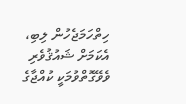ހިތްހަމަޖެހުން ލިބި، އެކަމަށް ޝައުޤުވެރި ވެވޭގޮތްވުމަކީ ކުއްޖާގެ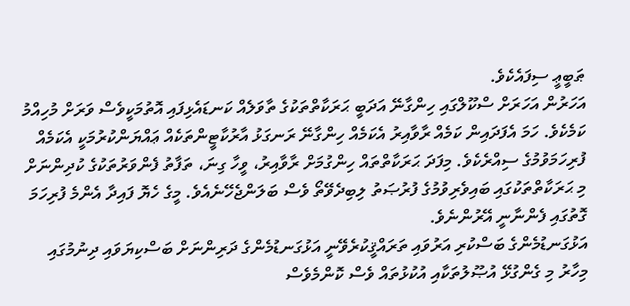ޠަބީޢީ ސިފައެކެވެ.
އަހަރުން އަހަރަށް ސްކޫލްގައި ހިންގާނޭ އަދަބީ ޙަރަކާތްތަކުގެ ތާވަލެއް ކަނޑައެޅިފައި އޮތުމަކީވެސް ވަރަށް މުހިއްމު ކަމެކެވެ. ހަމަ އެފަދައިން ކަމެއް ރާވާއިރު އެކަމެއް ހިންގާނޭ ރަނގަޅު އާރުކާޓީންތަކެއް ޢައްޔަންކުރުމަކީ އެކަމެއް ފުރިހަމަވުމުގެ ސިއްރެކެވެ. މިފަދަ ޙަރަކާތްތައް ހިންގުމަށް ރާވާއިރު، ވީހާ ގިނަ، ތަފާތު ފެންވަރުތަކުގެ ކުދިންނަށް މި ޙަރަކާތްތަކުގައި ބައިވެރިވުމުގެ ފުރުޞަތު ލިބިދެވޭތޯ ވެސް ބަލަންޖެހޭނެއެވެ. މީގެ ހެޔޮ ފައިދާ އެންމެ ފުރިހަމަ ގޮތުގައި ފެންނާނީ އޭރުންނެވެ.
އަޅުގަނޑުމެންގެ ބަސްކުރި އަރުވައި ތަރައްޤީކުރެވޭނީ އަޅުގަނޑުމެންގެ ދަރިންނަށް ބަސްކިޔަވައި ދިނުމުގައި މިހާރު މި ގެންގުޅޭ އުޞޫލުތަކާއި އުކުޅުތައް ވެސް ކޮންމެވެސް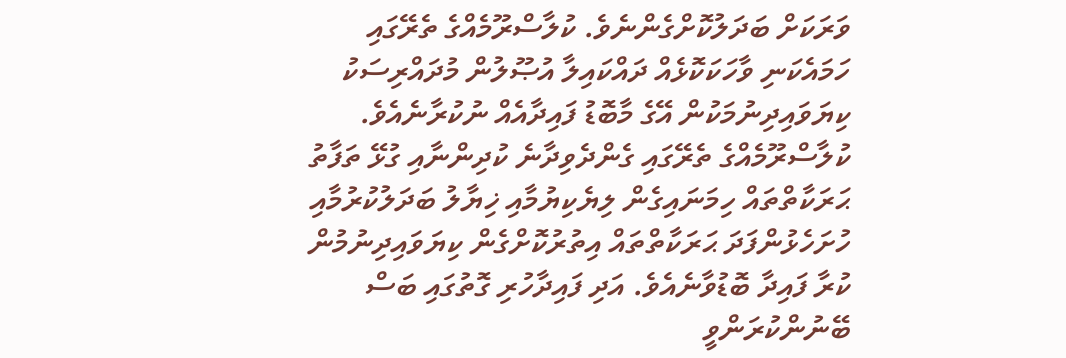ވަރަކަށް ބަދަލުކޮށްގެންނެވެ. ކުލާސްރޫމެއްގެ ތެރޭގައި ހަމައެކަނި ވާހަކަކޮޅެއް ދައްކައިލާ އުޞޫލުން މުދައްރިސަކު ކިޔަވައިދިނުމަކުން އޭގެ މާބޮޑު ފައިދާއެއް ނުކުރާނެއެވެ. ކުލާސްރޫމެއްގެ ތެރޭގައި ގެންދެވިދާނެ ކުދިންނާއި ގުޅޭ ތަފާތު ޙަރަކާތްތައް ހިމަނައިގެން ލިޔެކިޔުމާއި ޚިޔާލު ބަދަލުކުރުމާއި ހުށަހެޅުންފަދަ ޙަރަކާތްތައް އިތުރުކޮށްގެން ކިޔަވައިދިނުމުން ކުރާ ފައިދާ ބޮޑުވާނެއެވެ. އަދި ފައިދާހުރި ގޮތުގައި ބަސް ބޭނުންކުރަންވީ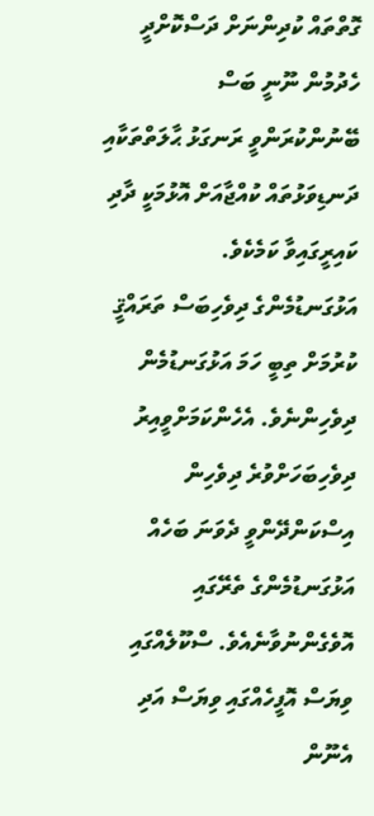ގޮތްތައް ކުދިންނަށް ދަސްކޮށްދީ ހެދުމުން ނޫނީ ބަސް ބޭނުންކުރަންވީ ރަނގަޅު ޙާލަތްތަކާއި ދަނޑިވަޅުތައް ކުއްޖާއަށް އޮޅުމަކީ ދާދި ކައިރީގައިވާ ކަމެކެވެ.
އަޅުގަނޑުމެންގެ ދިވެހިބަސް ތަރައްޤީ ކުރުމަށް ތިބީ ހަމަ އަޅުގަނޑުމެން ދިވެހިންނެވެ. އެހެންކަމަށްވީއިރު ދިވެހިބަހަށްވުރެ ދިވެހިން އިސްކަންދޭންވީ ދެވަނަ ބަހެއް އަޅުގަނޑުމެންގެ ތެރޭގައި އޮވެގެންނުވާނެއެވެ. ސްކޫލެއްގައި ވިޔަސް އޮފީހެއްގައި ވިޔަސް އަދި އެނޫން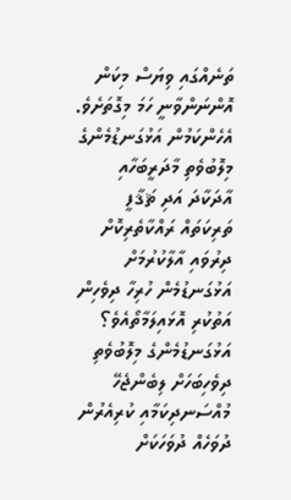ތަނެއްގައި ވިޔަސް މިކަން އޮންނަންވާނީ ހަމަ މިގޮތަށެވެ. އެހެންކަމުން އަޅުގަނޑުމެންގެ މިލޮބުވެތި މާދަރީބަހާއި އާދަކާދަ އަދި ޘަޤާފީ ތަރިކަތައް ރައްކާތެރިކޮށް ދިރުވައި އާލާކުރުމަށް އަޅުގަނޑުމެން ހުރިހާ ދިވެހިން އަތުކުރި އޮޅައިލަމާތޯއެވެ؟ އަޅުގަނޑުމެންގެ މިލޮބުވެތި ދިވެހިބަހަށް ލިބެންޖެހޭ މުއްސަނދިކަމާއި ކުރިއެރުން ދުވަހެއް ދުވަހަކަށް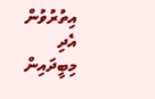އިތުރުވުން އެދި މިބީދައިން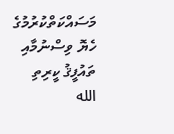މަސައްކަތްކުރުމުގެ ހެޔޮ ވިސްނުމާއި ތައުފީޤު ކީރިތި الله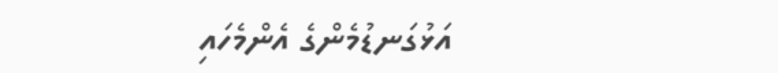އަޅުގަނޑުމެންގެ އެންމެހައި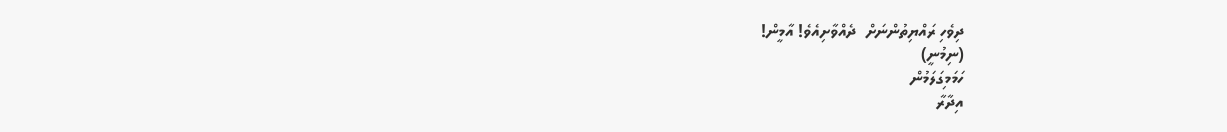ދިވެހި ރައްޔިތުންނަށް  ދެއްވާށިއެވެ! އާމީން!
(ނިމުނީ)
ހަމަމިގަލަމުން
އިދާރާ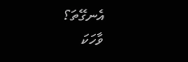އެނގޭތަ؟
ވާހަކަ